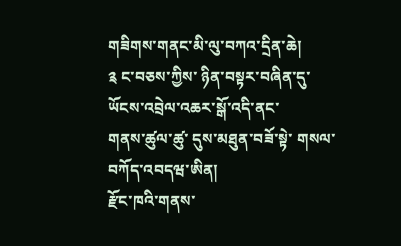གཟིགས་གནང་མི་ལུ་བཀའ་དྲིན་ཆེ།
༉ ང་བཅས་ཀྱིས་ ཉིན་བསྟར་བཞིན་དུ་
ཡོངས་འབྲེལ་འཆར་སྒོ་འདི་ནང་
གནས་ཚུལ་ཚུ་ དུས་མཐུན་བཟོ་སྟེ་ གསལ་བཀོད་འབདཝ་ཨིན།
རྫོང་ཁའི་གནས་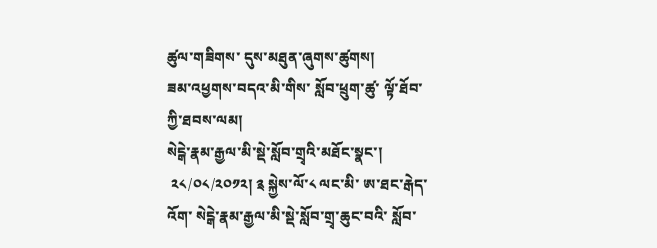ཚུལ་གཟིགས་ དུས་མཐུན་ཞུགས་ཚུགས།
ཟམ་འཕྱགས་བདའ་མི་གིས་ སློབ་ཕྲུག་ཚུ་ ལྟོ་ཐོབ་ཀྱི་ཐབས་ལམ།
སེངྒེ་རྣམ་རྒྱལ་མི་སྡེ་སློབ་གྲྭའི་མཐོང་སྣང་།
 ༢༨/༠༨/༢༠༡༢། ༉ སྐྱེས་ལོ་༨ ལང་མི་ ཨ་ཐང་རྒེད་འོག་ སེངྒེ་རྣམ་རྒྱལ་མི་སྡེ་སློབ་གྲྭ་ཆུང་བའི་ སློབ་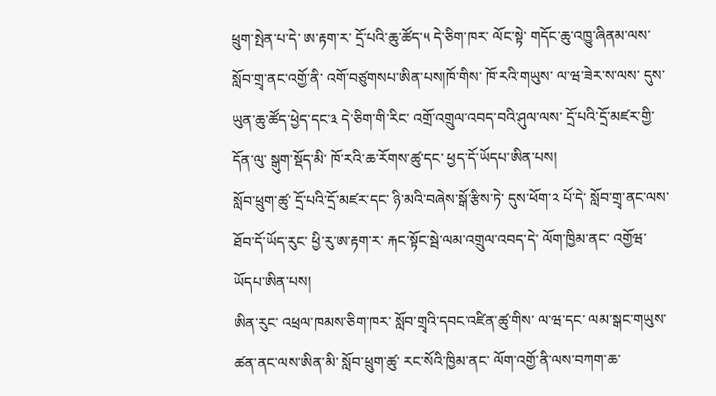ཕྲུག་སྤེན་པ་དེ་ ཨ་རྟག་ར་ དྲོ་པའི་ཆུ་ཚོད་༥ དེ་ཅིག་ཁར་ ལོང་སྟེ་ གདོང་ཆུ་འཁྱུ་ཞིནམ་ལས་ སློབ་གྲྭ་ནང་འགྱོ་ནི་ འགོ་བཙུགསཔ་ཨིན་པས།ཁོ་གིས་ ཁོ་རའི་གཡུས་ ལ་ཝ་ཟེར་ས་ལས་ དུས་ཡུན་ཆུ་ཚོད་ཕྱེད་དང་༣ དེ་ཅིག་གི་རིང་ འགྲོ་འགྲུལ་འབད་བའི་ཤུལ་ལས་ དྲོ་པའི་དྲོ་མཛར་གྱི་དོན་ལུ་ སྒུག་སྡོད་མི་ ཁོ་རའི་ཆ་རོགས་ཚུ་དང་ ཕྱད་དོ་ཡོདཔ་ཨིན་པས།
སློབ་ཕྲུག་ཚུ་ དྲོ་པའི་དྲོ་མཛར་དང་ ཉི་མའི་བཞེས་སྒོ་རྩིས་ཏེ་ དུས་ཕོག་༢ པོ་དེ་ སློབ་གྲྭ་ནང་ལས་ ཐོབ་དོ་ཡོད་རུང་ ཕྱི་རུ་ཨ་རྟག་ར་ རྐང་སྟོང་སྦེ་ལམ་འགྲུལ་འབད་དེ་ ལོག་ཁྱིམ་ནང་ འགྱོཝ་ཡོདཔ་ཨིན་པས།
ཨིན་རུང་ འཕྲལ་ཁམས་ཅིག་ཁར་ སློབ་གྲྭའི་དབང་འཛིན་ཚུ་གིས་ ལ་ཝ་དང་ ལམ་སྒང་གཡུས་ཚན་ནང་ལས་ཨིན་མི་ སློབ་ཕྲུག་ཚུ་ རང་སོའི་ཁྱིམ་ནང་ ལོག་འགྱོ་ནི་ལས་བཀག་ཆ་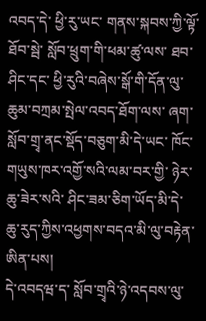འབད་དེ་ ཕྱི་རུ་ཡང་ གནས་སྐབས་ཀྱི་ལྟོ་ཐོབ་སྦེ་ སློབ་ཕྲུག་གི་ཕམ་ཚུ་ལས་ ཐབ་ཤིང་དང་ ཕྱི་རུའི་བཞེས་སྒོ་གི་དོན་ལུ་ ཆུམ་བཀྲམ་སྤེལ་འབད་ཐོག་ལས་ ཞག་སློབ་གྲྭ་ནང་སྡོད་བཅུག་མི་དེ་ཡང་ ཁོང་གཡུས་ཁར་འགྱོ་སའི་ལམ་བར་གྱི་ ཉེར་ཆུ་ཟེར་སའི་ ཤིང་ཟམ་ཅིག་ཡོད་མི་དེ་ ཆུ་རུད་ཀྱིས་འཕྱགས་བདའ་མི་ལུ་བརྟེན་ཨིན་པས།
དེ་འབདཝ་ད་ སློབ་གྲྭའི་ཉེ་འདབས་ལུ་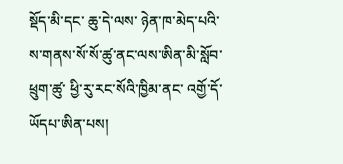སྡོད་མི་དང་ ཆུ་དེ་ལས་ ཉེན་ཁ་མེད་པའི་ ས་གནས་སོ་སོ་ཚུ་ནང་ལས་ཨིན་མི་སློབ་ཕྲུག་ཚུ་ ཕྱི་རུ་རང་སོའི་ཁྱིམ་ནང་ འགྱོ་དོ་ཡོདཔ་ཨིན་པས།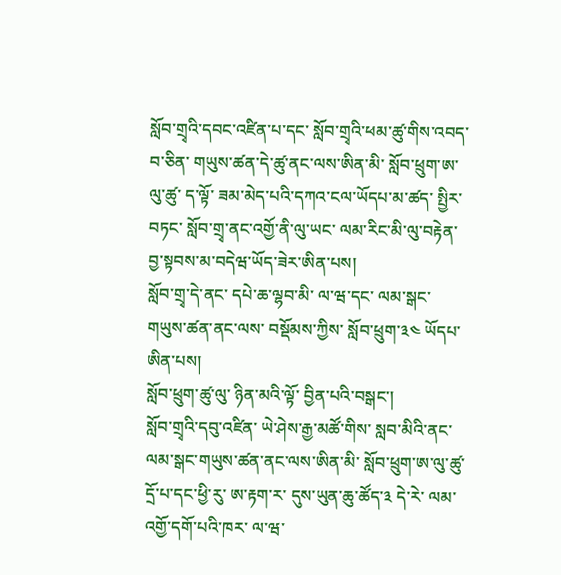སློབ་གྲྭའི་དབང་འཛིན་པ་དང་ སློབ་གྲྭའི་ཕམ་ཚུ་གིས་འབད་བ་ཅིན་ གཡུས་ཚན་དེ་ཚུ་ནང་ལས་ཨིན་མི་ སློབ་ཕྲུག་ཨ་ལུ་ཚུ་ ད་ལྟོ་ ཟམ་མེད་པའི་དཀའ་ངལ་ཡོདཔ་མ་ཚད་ སྤྱིར་བཏང་ སློབ་གྲྭ་ནང་འགྱོ་ནི་ལུ་ཡང་ ལམ་རིང་མི་ལུ་བརྟེན་ བྱ་སྟབས་མ་བདེཝ་ཡོད་ཟེར་ཨིན་པས།
སློབ་གྲྭ་དེ་ནང་ དཔེ་ཆ་ལྷབ་མི་ ལ་ཝ་དང་ ལམ་སྒང་གཡུས་ཚན་ནང་ལས་ བསྡོམས་ཀྱིས་ སློབ་ཕྲུག་༣༤ ཡོདཔ་ཨིན་པས།
སློབ་ཕྲུག་ཚུ་ལུ་ ཉིན་མའི་ལྟོ་ བྱིན་པའི་བསྒང་།
སློབ་གྲྭའི་དབུ་འཛིན་ ཡེ་ཤེས་རྒྱ་མཚོ་གིས་ སླབ་མིའི་ནང་ ལམ་སྒང་གཡུས་ཚན་ནང་ལས་ཨིན་མི་ སློབ་ཕྲུག་ཨ་ལུ་ཚུ་ དྲོ་པ་དང་ཕྱི་རུ་ ཨ་རྟག་ར་ དུས་ཡུན་ཆུ་ཚོད་༣ དེ་རེ་ ལམ་འགྱོ་དགོ་པའི་ཁར་ ལ་ཝ་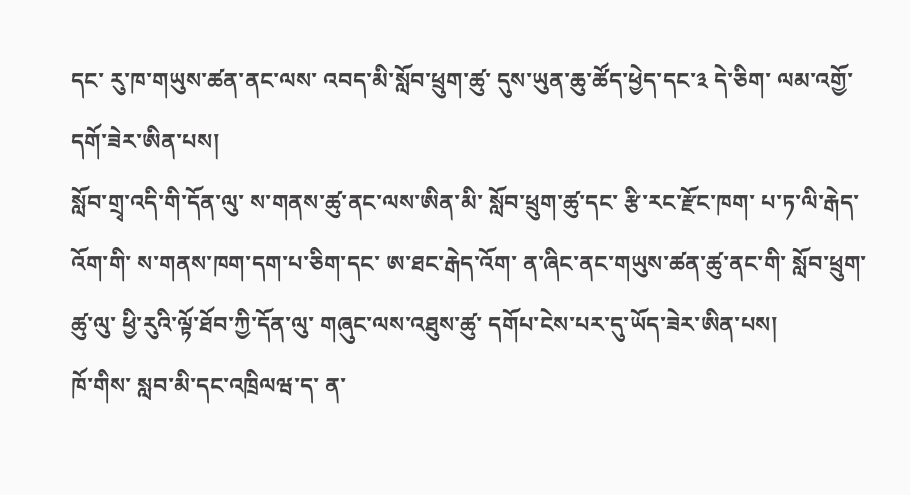དང་ རུ་ཁ་གཡུས་ཚན་ནང་ལས་ འབད་མི་སློབ་ཕྲུག་ཚུ་ དུས་ཡུན་ཆུ་ཚོད་ཕྱེད་དང་༣ དེ་ཅིག་ ལམ་འགྱོ་དགོ་ཟེར་ཨིན་པས།
སློབ་གྲྭ་འདི་གི་དོན་ལུ་ ས་གནས་ཚུ་ནང་ལས་ཨིན་མི་ སློབ་ཕྲུག་ཚུ་དང་ རྩི་རང་རྫོང་ཁག་ པ་ཏ་ལི་རྒེད་འོག་གི་ ས་གནས་ཁག་དག་པ་ཅིག་དང་ ཨ་ཐང་རྒེད་འོག་ ན་ཞིང་ནང་གཡུས་ཚན་ཚུ་ནང་གི་ སློབ་ཕྲུག་ཚུ་ལུ་ ཕྱི་རུའི་ལྟོ་ཐོབ་ཀྱི་དོན་ལུ་ གཞུང་ལས་འཐུས་ཚུ་ དགོཔ་ངེས་པར་དུ་ཡོད་ཟེར་ཨིན་པས།
ཁོ་གིས་ སླབ་མི་དང་འཁྲིལཝ་ད་ ན་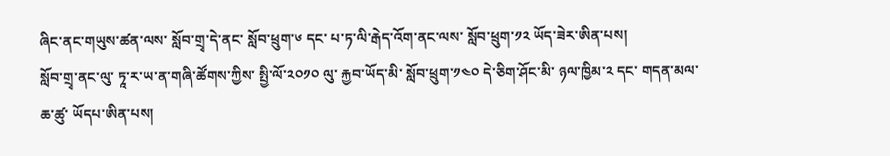ཞིང་ནང་གཡུས་ཚན་ལས་ སློབ་གྲྭ་དེ་ནང་ སློབ་ཕྲུག་༦ དང་ པ་ཏ་ལི་རྒེད་འོག་ནང་ལས་ སློབ་ཕྲུག་༡༢ ཡོད་ཟེར་ཨིན་པས།
སློབ་གྲྭ་ནང་ལུ་ ཏཱ་ར་ཡ་ན་གཞི་ཚོགས་ཀྱིས་ སྤྱི་ལོ་༢༠༡༠ ལུ་ རྐྱབ་ཡོད་མི་ སློབ་ཕྲུག་༡༤༠ དེ་ཅིག་ཤོང་མི་ ཉལ་ཁྱིམ་༢ དང་ གདན་མལ་ཆ་ཚུ་ ཡོདཔ་ཨིན་པས།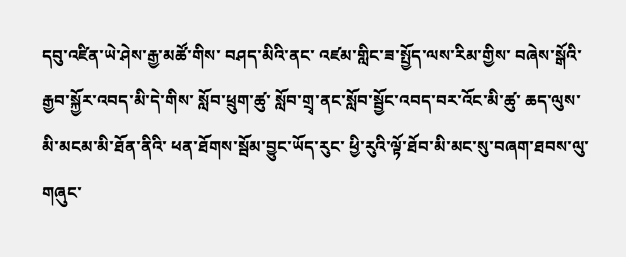དབུ་འཛིན་ཡེ་ཤེས་རྒྱ་མཚོ་གིས་ བཤད་མིའི་ནང་ འཛམ་གླིང་ཟ་སྤྱོད་ལས་རིམ་གྱིས་ བཞེས་སྒོའི་རྒྱབ་སྐྱོར་འབད་མི་དེ་གིས་ སློབ་ཕྲུག་ཚུ་ སློབ་གྲྭ་ནང་སློབ་སྦྱོང་འབད་བར་འོང་མི་ཚུ་ ཆད་ལུས་མི་མངམ་མི་ཐོན་ནིའི་ ཕན་ཐོགས་སྦོམ་བྱུང་ཡོད་རུང་ ཕྱི་རུའི་ལྟོ་ཐོབ་མི་མང་སུ་བཞག་ཐབས་ལུ་ གཞུང་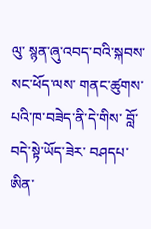ལུ་ སྙན་ཞུ་འབད་བའི་སྐབས་ སང་ཕོད་ལས་ གནང་ཚུགས་པའི་ཁ་བཟེད་ནི་དེ་གིས་ བློ་བདེ་སྟེ་ཡོད་ཟེར་ བཤདཔ་ཨིན་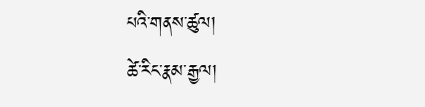པའི་གནས་ཚུལ།
ཚེ་རིང་རྣམ་རྒྱལ།